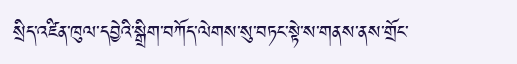སྲིད་འཛིན་ཁུལ་དབྱེའི་སྒྲིག་བཀོད་ལེགས་སུ་བཏང་སྟེ་ས་གནས་ནས་གྲོང་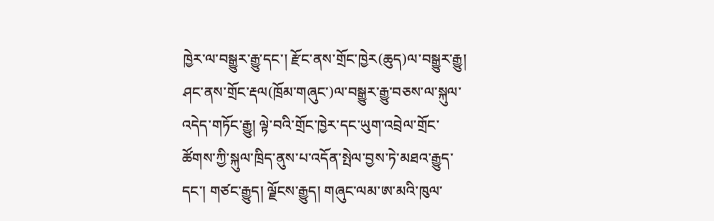ཁྱེར་ལ་བསྒྱུར་རྒྱུ་དང་། རྫོང་ནས་གྲོང་ཁྱེར(ཆུད)ལ་བསྒྱུར་རྒྱུ། ཤང་ནས་གྲོང་རྡལ(ཁྲོམ་གཞུང་)ལ་བསྒྱུར་རྒྱུ་བཅས་ལ་སྐུལ་འདེད་གཏོང་རྒྱུ། ལྟེ་བའི་གྲོང་ཁྱེར་དང་ཡུག་འབྲེལ་གྲོང་ཚོགས་ཀྱི་སྐུལ་ཁྲིད་ནུས་པ་འདོན་སྤེལ་བྱས་ཏེ་མཐའ་རྒྱུད་དང་། གཙང་རྒྱུད། ལྗོངས་རྒྱུད། གཞུང་ལམ་ཨ་མའི་ཁུལ་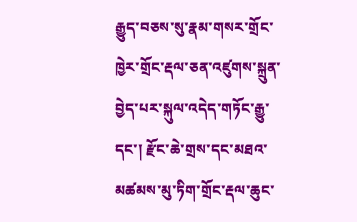རྒྱུད་བཅས་སུ་རྣམ་གསར་གྲོང་ཁྱེར་གྲོང་རྡལ་ཅན་འཛུགས་སྐྲུན་བྱེད་པར་སྐུལ་འདེད་གཏོང་རྒྱུ་དང་། རྫོང་ཆེ་གྲས་དང་མཐའ་མཚམས་མུ་ཏིག་གྲོང་རྡལ་ཆུང་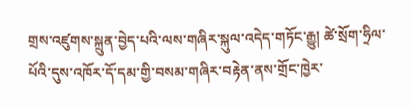གྲས་འཛུགས་སྐྲུན་བྱེད་པའི་ལས་གཞིར་སྐུལ་འདེད་གཏོང་རྒྱུ། ཚེ་སྲོག་ཧྲིལ་པོའི་དུས་འཁོར་དོ་དམ་གྱི་བསམ་གཞིར་བརྟེན་ནས་གྲོང་ཁྱེར་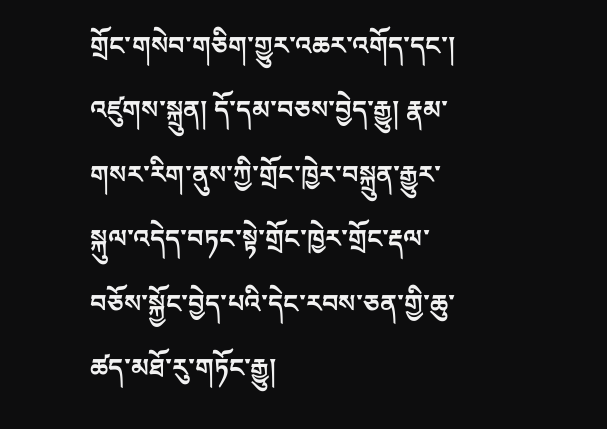གྲོང་གསེབ་གཅིག་གྱུར་འཆར་འགོད་དང་། འཛུགས་སྐྲུན། དོ་དམ་བཅས་བྱེད་རྒྱུ། རྣམ་གསར་རིག་ནུས་ཀྱི་གྲོང་ཁྱེར་བསྐྲུན་རྒྱུར་སྐུལ་འདེད་བཏང་སྟེ་གྲོང་ཁྱེར་གྲོང་རྡལ་བཅོས་སྐྱོང་བྱེད་པའི་དེང་རབས་ཅན་གྱི་ཆུ་ཚད་མཐོ་རུ་གཏོང་རྒྱུ།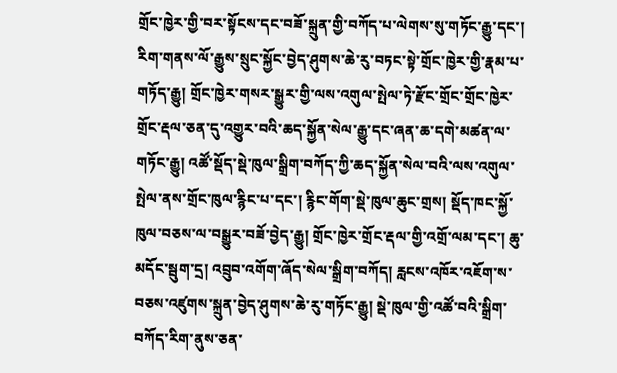གྲོང་ཁྱེར་གྱི་བར་སྟོངས་དང་བཟོ་སྐྲུན་གྱི་བཀོད་པ་ལེགས་སུ་གཏོང་རྒྱུ་དང་། རིག་གནས་ལོ་རྒྱུས་སྲུང་སྐྱོང་བྱེད་ཤུགས་ཆེ་རུ་བཏང་སྟེ་གྲོང་ཁྱེར་གྱི་རྣམ་པ་གཏོད་རྒྱུ། གྲོང་ཁྱེར་གསར་སྒྱུར་གྱི་ལས་འགུལ་སྤེལ་ཏེ་རྫོང་གྲོང་གྲོང་ཁྱེར་གྲོང་རྡལ་ཅན་དུ་འགྱུར་བའི་ཆད་སྐྱོན་སེལ་རྒྱུ་དང་ཞན་ཆ་དགེ་མཚན་ལ་གཏོང་རྒྱུ། འཚོ་སྡོད་སྡེ་ཁུལ་སྒྲིག་བཀོད་ཀྱི་ཆད་སྐྱོན་སེལ་བའི་ལས་འགུལ་སྤེལ་ནས་གྲོང་ཁུལ་རྙིང་པ་དང་། རྙིང་གོག་སྡེ་ཁུལ་ཆུང་གྲས། སྡོད་ཁང་སྐྱོ་ཁུལ་བཅས་ལ་བསྒྱུར་བཟོ་བྱེད་རྒྱུ། གྲོང་ཁྱེར་གྲོང་རྡལ་གྱི་འགྲོ་ལམ་དང་། ཆུ་མདོང་སྦུག་དྲ། འབྲུབ་འགོག་ཞོད་སེལ་སྒྲིག་བཀོད། རླངས་འཁོར་འཇོག་ས་བཅས་འཛུགས་སྐྲུན་བྱེད་ཤུགས་ཆེ་རུ་གཏོང་རྒྱུ། སྡེ་ཁུལ་གྱི་འཚོ་བའི་སྒྲིག་བཀོད་རིག་ནུས་ཅན་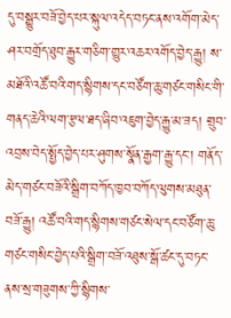དུ་བསྒྱུར་བཟོ་བྱེད་པར་སྐུལ་འདེད་བཏང་ནས་འགོག་མེད་ཤར་བགྲོད་ཐུབ་རྒྱུར་གཅིག་གྱུར་འཆར་འགོད་བྱེད་རྒྱུ། ས་མཐོའི་འཚོ་བའི་གད་སྙིགས་དང་བཙོག་ཆུ་གཙང་གསིང་གི་གནད་ཆེའི་ལག་རྩལ་ཐད་ཞིབ་འཇུག་བྱེད་རྒྱུ་མ་ཟད། གྲུབ་འབྲས་བེད་སྤྱོད་བྱེད་པར་ཤུགས་སྣོན་རྒྱག་རྒྱུ་དང་། གནོད་མེད་གཙང་བཟོའི་སྒྲིག་བཀོད་ཁྱབ་བཀོད་ལུགས་མཐུན་བཟོ་རྒྱུ། འཚོ་བའི་གད་སྙིགས་གཙང་སེལ་དང་བཙོག་ཆུ་གཙང་གསིང་བྱེད་པའི་སྒྲིག་བཟོ་འཐུས་སྒོ་ཚང་དུ་བཏང་ནས་སྲ་གཟུགས་ཀྱི་སྙིགས་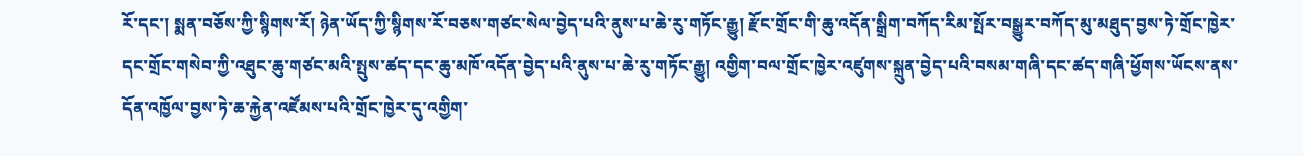རོ་དང་། སྨན་བཅོས་ཀྱི་སྙིགས་རོ། ཉེན་ཡོད་ཀྱི་སྙིགས་རོ་བཅས་གཙང་སེལ་བྱེད་པའི་ནུས་པ་ཆེ་རུ་གཏོང་རྒྱུ། རྫོང་གྲོང་གི་ཆུ་འདོན་སྒྲིག་བཀོད་རིམ་སྤོར་བསྒྱུར་བཀོད་མུ་མཐུད་བྱས་ཏེ་གྲོང་ཁྱེར་དང་གྲོང་གསེབ་ཀྱི་འཐུང་ཆུ་གཙང་མའི་སྤུས་ཚད་དང་ཆུ་མཁོ་འདོན་བྱེད་པའི་ནུས་པ་ཆེ་རུ་གཏོང་རྒྱུ། འགྱིག་བལ་གྲོང་ཁྱེར་འཛུགས་སྐྲུན་བྱེད་པའི་བསམ་གཞི་དང་ཚད་གཞི་ཕྱོགས་ཡོངས་ནས་དོན་འཁྱོལ་བྱས་ཏེ་ཆ་རྐྱེན་འཛོམས་པའི་གྲོང་ཁྱེར་དུ་འགྱིག་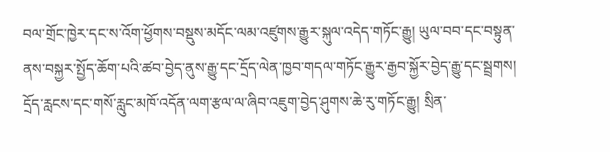བལ་གྲོང་ཁྱེར་དང་ས་འོག་ཕྱོགས་བསྡུས་མདོང་ལམ་འཛུགས་རྒྱུར་སྐུལ་འདེད་གཏོང་རྒྱུ། ཡུལ་བབ་དང་བསྟུན་ནས་བསྐྱར་སྤྱོད་ཆོག་པའི་ཚབ་བྱེད་ནུས་རྒྱུ་དང་དྲོད་ལེན་ཁྱབ་གདལ་གཏོང་རྒྱུར་རྒྱབ་སྐྱོར་བྱེད་རྒྱུ་དང་སྦྲགས། དྲོད་རླངས་དང་གསོ་རླུང་མཁོ་འདོན་ལག་རྩལ་ལ་ཞིབ་འཇུག་བྱེད་ཤུགས་ཆེ་རུ་གཏོང་རྒྱུ། སྲིན་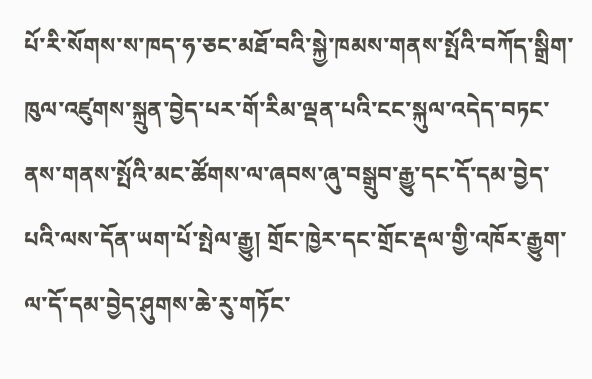པོ་རི་སོགས་ས་ཁད་ཧ་ཅང་མཐོ་བའི་སྐྱེ་ཁམས་གནས་སྤོའི་བཀོད་སྒྲིག་ཁུལ་འཛུགས་སྐྲུན་བྱེད་པར་གོ་རིམ་ལྡན་པའི་ངང་སྐུལ་འདེད་བཏང་ནས་གནས་སྤོའི་མང་ཚོགས་ལ་ཞབས་ཞུ་བསྒྲུབ་རྒྱུ་དང་དོ་དམ་བྱེད་པའི་ལས་དོན་ཡག་པོ་སྤེལ་རྒྱུ། གྲོང་ཁྱེར་དང་གྲོང་རྡལ་གྱི་འཁོར་རྒྱུག་ལ་དོ་དམ་བྱེད་ཤུགས་ཆེ་རུ་གཏོང་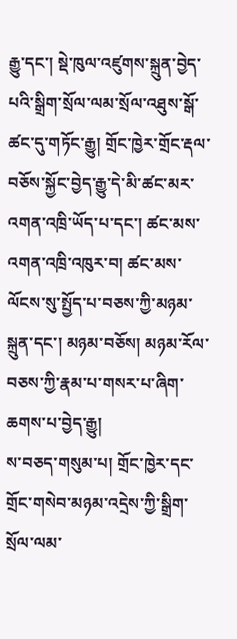རྒྱུ་དང་། སྡེ་ཁུལ་འཛུགས་སྐྲུན་བྱེད་པའི་སྒྲིག་སྲོལ་ལམ་སྲོལ་འཐུས་སྒོ་ཚང་དུ་གཏོང་རྒྱུ། གྲོང་ཁྱེར་གྲོང་རྡལ་བཅོས་སྐྱོང་བྱེད་རྒྱུ་དེ་མི་ཚང་མར་འགན་འཁྲི་ཡོད་པ་དང་། ཚང་མས་འགན་འཁྲི་འཁུར་བ། ཚང་མས་ལོངས་སུ་སྤྱོད་པ་བཅས་ཀྱི་མཉམ་སྐྲུན་དང་། མཉམ་བཅོས། མཉམ་རོལ་བཅས་ཀྱི་རྣམ་པ་གསར་པ་ཞིག་ཆགས་པ་བྱེད་རྒྱུ།
ས་བཅད་གསུམ་པ། གྲོང་ཁྱེར་དང་གྲོང་གསེབ་མཉམ་འདྲེས་ཀྱི་སྒྲིག་སྲོལ་ལམ་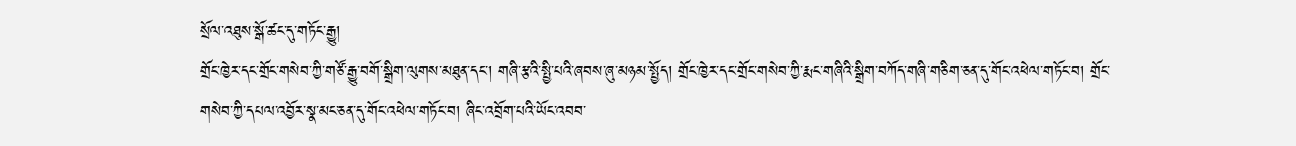སྲོལ་འཐུས་སྒོ་ཚང་དུ་གཏོང་རྒྱུ།
གྲོང་ཁྱེར་དང་གྲོང་གསེབ་ཀྱི་གཙོ་རྒྱུ་བགོ་སྒྲིག་ལུགས་མཐུན་དང་། གཞི་རྩའི་སྤྱི་པའི་ཞབས་ཞུ་མཉམ་སྤྱོད། གྲོང་ཁྱེར་དང་གྲོང་གསེབ་ཀྱི་རྨང་གཞིའི་སྒྲིག་བཀོད་གཞི་གཅིག་ཅན་དུ་གོང་འཕེལ་གཏོང་བ། གྲོང་གསེབ་ཀྱི་དཔལ་འབྱོར་སྣ་མང་ཅན་དུ་གོང་འཕེལ་གཏོང་བ། ཞིང་འབྲོག་པའི་ཡོང་འབབ་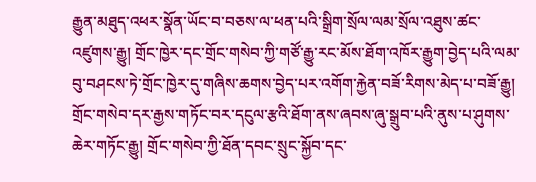རྒྱུན་མཐུད་འཕར་སྣོན་ཡོང་བ་བཅས་ལ་ཕན་པའི་སྒྲིག་སྲོལ་ལམ་སྲོལ་འཐུས་ཚང་འཛུགས་རྒྱུ། གྲོང་ཁྱེར་དང་གྲོང་གསེབ་ཀྱི་གཙོ་རྒྱུ་རང་མོས་ཐོག་འཁོར་རྒྱུག་བྱེད་པའི་ལམ་བུ་བཤངས་ཏེ་གྲོང་ཁྱེར་དུ་གཞིས་ཆགས་བྱེད་པར་འགོག་རྐྱེན་བཟོ་རིགས་མེད་པ་བཟོ་རྒྱུ། གྲོང་གསེབ་དར་རྒྱས་གཏོང་བར་དངུལ་རྩའི་ཐོག་ནས་ཞབས་ཞུ་སྒྲུབ་པའི་ནུས་པ་ཤུགས་ཆེར་གཏོང་རྒྱུ། གྲོང་གསེབ་ཀྱི་ཐོན་དབང་སྲུང་སྐྱོབ་དང་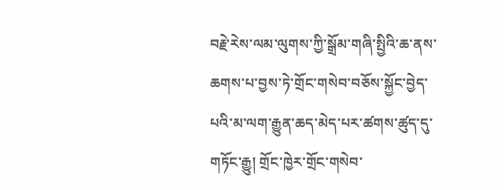བརྗེ་རེས་ལམ་ལུགས་ཀྱི་སྒྲོམ་གཞི་སྤྱིའི་ཆ་ནས་ཆགས་པ་བྱས་ཏེ་གྲོང་གསེབ་བཅོས་སྐྱོང་བྱེད་པའི་མ་ལག་རྒྱུན་ཆད་མེད་པར་ཚགས་ཚུད་དུ་གཏོང་རྒྱུ། གྲོང་ཁྱེར་གྲོང་གསེབ་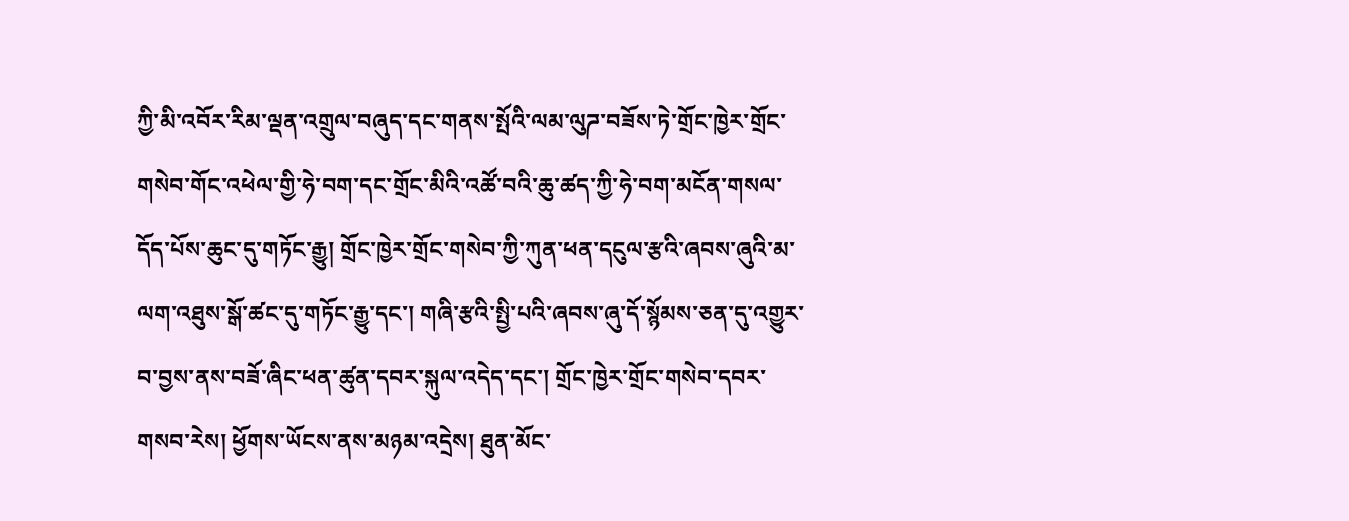ཀྱི་མི་འབོར་རིམ་ལྡན་འགྲུལ་བཞུད་དང་གནས་སྤོའི་ལམ་ལུཌ་བཟོས་ཏེ་གྲོང་ཁྱེར་གྲོང་གསེབ་གོང་འཕེལ་གྱི་ཧེ་བག་དང་གྲོང་མིའི་འཚོ་བའི་ཆུ་ཚད་ཀྱི་ཧེ་བག་མངོན་གསལ་དོད་པོས་ཆུང་དུ་གཏོང་རྒྱུ། གྲོང་ཁྱེར་གྲོང་གསེབ་ཀྱི་ཀུན་ཕན་དངུལ་རྩའི་ཞབས་ཞུའི་མ་ལག་འཐུས་སྒོ་ཚང་དུ་གཏོང་རྒྱུ་དང་། གཞི་རྩའི་སྤྱི་པའི་ཞབས་ཞུ་དོ་སྙོམས་ཅན་དུ་འགྱུར་བ་བྱས་ནས་བཟོ་ཞིང་ཕན་ཚུན་དབར་སྐུལ་འདེད་དང་། གྲོང་ཁྱེར་གྲོང་གསེབ་དབར་གསབ་རེས། ཕྱོགས་ཡོངས་ནས་མཉམ་འདྲེས། ཐུན་མོང་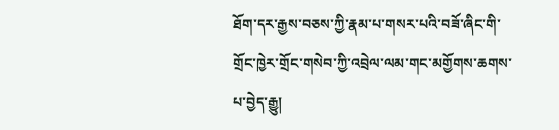ཐོག་དར་རྒྱས་བཅས་ཀྱི་རྣམ་པ་གསར་པའི་བཟོ་ཞིང་གི་གྲོང་ཁྱེར་གྲོང་གསེབ་ཀྱི་འབྲེལ་ལམ་གང་མགྱོགས་ཆགས་པ་བྱེད་རྒྱུ།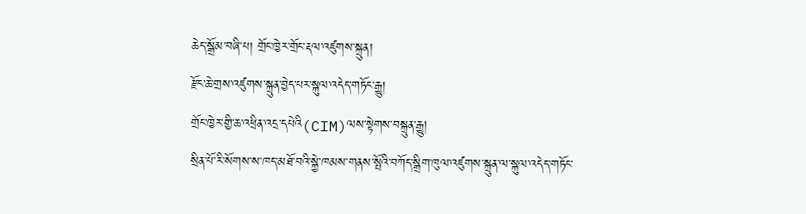ཆེད་སྒྲོམ་བཞི་པ། གྲོང་ཁྱེར་གྲོང་རྡལ་འཛུགས་སྐྲུན།
རྫོང་ཆེ་གྲས་འཛུགས་སྐྲུན་བྱེད་པར་སྐུལ་འདེད་གཏོང་རྒྱུ།
གྲོང་ཁྱེར་གྱི་ཆ་འཕྲིན་འདྲ་དཔེའི(CIM)ལས་སྟེགས་བསྐྲུན་རྒྱུ།
སྲིན་པོ་རི་སོགས་ས་ཁད་མཐོ་བའི་སྐྱེ་ཁམས་གནས་སྤོའི་བཀོད་སྒྲིག་ཁུལ་འཛུགས་སྐྲུན་ལ་སྐུལ་འདེད་གཏོང་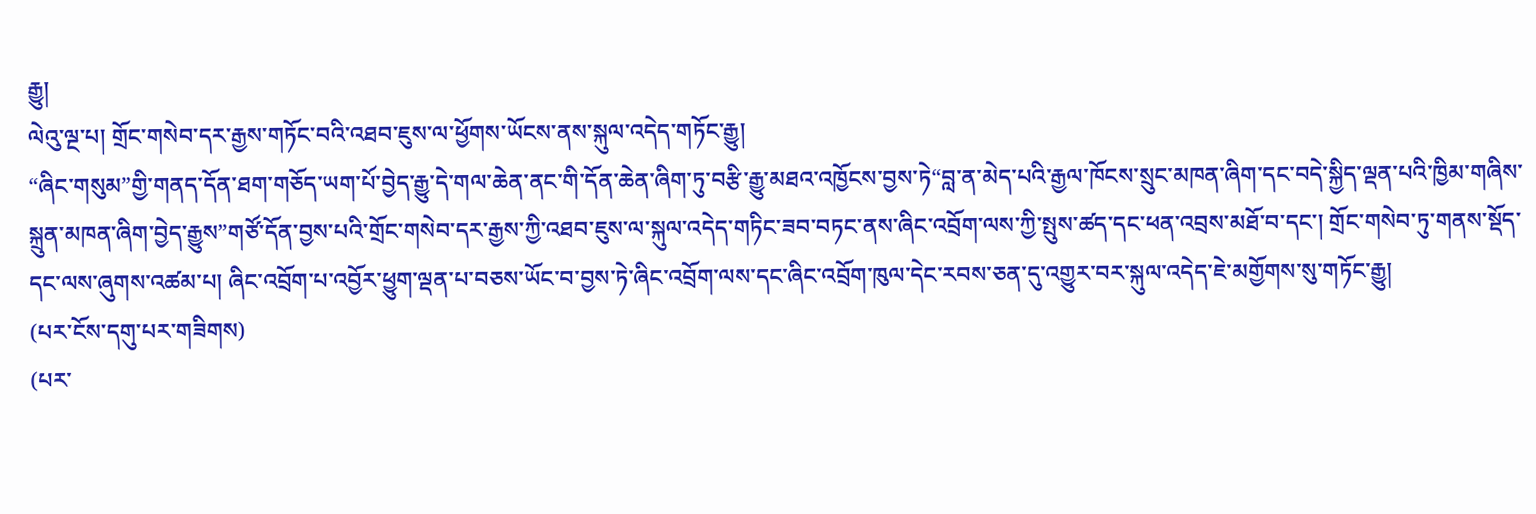རྒྱུ།
ལེའུ་ལྔ་པ། གྲོང་གསེབ་དར་རྒྱས་གཏོང་བའི་འཐབ་ཇུས་ལ་ཕྱོགས་ཡོངས་ནས་སྐུལ་འདེད་གཏོང་རྒྱུ།
“ཞིང་གསུམ”གྱི་གནད་དོན་ཐག་གཅོད་ཡག་པོ་བྱེད་རྒྱུ་དེ་གལ་ཆེན་ནང་གི་དོན་ཆེན་ཞིག་ཏུ་བརྩི་རྒྱུ་མཐའ་འཁྱོངས་བྱས་ཏེ“བླ་ན་མེད་པའི་རྒྱལ་ཁོངས་སྲུང་མཁན་ཞིག་དང་བདེ་སྐྱིད་ལྡན་པའི་ཁྱིམ་གཞིས་སྐྲུན་མཁན་ཞིག་བྱེད་རྒྱུས”གཙོ་དོན་བྱས་པའི་གྲོང་གསེབ་དར་རྒྱས་ཀྱི་འཐབ་ཇུས་ལ་སྐུལ་འདེད་གཏིང་ཟབ་བཏང་ནས་ཞིང་འབྲོག་ལས་ཀྱི་སྤུས་ཚད་དང་ཕན་འབྲས་མཐོ་བ་དང་། གྲོང་གསེབ་ཏུ་གནས་སྡོད་དང་ལས་ཞུགས་འཚམ་པ། ཞིང་འབྲོག་པ་འབྱོར་ཕྱུག་ལྡན་པ་བཅས་ཡོང་བ་བྱས་ཏེ་ཞིང་འབྲོག་ལས་དང་ཞིང་འབྲོག་ཁུལ་དེང་རབས་ཅན་དུ་འགྱུར་བར་སྐུལ་འདེད་ཇེ་མགྱོགས་སུ་གཏོང་རྒྱུ།
(པར་ངོས་དགུ་པར་གཟིགས)
(པར་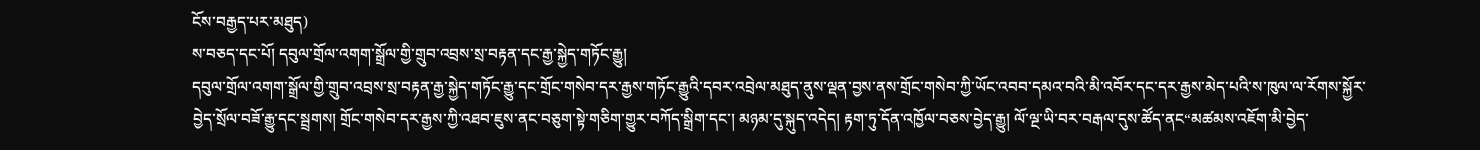ངོས་བརྒྱད་པར་མཐུད)
ས་བཅད་དང་པོ། དབུལ་གྲོལ་འགག་སྒྲོལ་གྱི་གྲུབ་འབྲས་སྲ་བརྟན་དང་རྒྱ་སྐྱེད་གཏོང་རྒྱུ།
དབུལ་གྲོལ་འགག་སྒྲོལ་གྱི་གྲུབ་འབྲས་སྲ་བརྟན་རྒྱ་སྐྱེད་གཏོང་རྒྱུ་དང་གྲོང་གསེབ་དར་རྒྱས་གཏོང་རྒྱུའི་དབར་འབྲེལ་མཐུད་ནུས་ལྡན་བྱས་ནས་གྲོང་གསེབ་ཀྱི་ཡོང་འབབ་དམའ་བའི་མི་འབོར་དང་དར་རྒྱས་མེད་པའི་ས་ཁུལ་ལ་རོགས་སྐྱོར་བྱེད་སྲོལ་བཟོ་རྒྱུ་དང་སྦྲགས། གྲོང་གསེབ་དར་རྒྱས་ཀྱི་འཐབ་ཇུས་ནང་བཅུག་སྟེ་གཅིག་གྱུར་བཀོད་སྒྲིག་དང་། མཉམ་དུ་སྐུད་འདེད། རྟག་ཏུ་དོན་འཁྱོལ་བཅས་བྱེད་རྒྱུ། ལོ་ལྔ་ཡི་བར་བརྒལ་དུས་ཚོད་ནང“མཚམས་འཇོག་མི་བྱེད་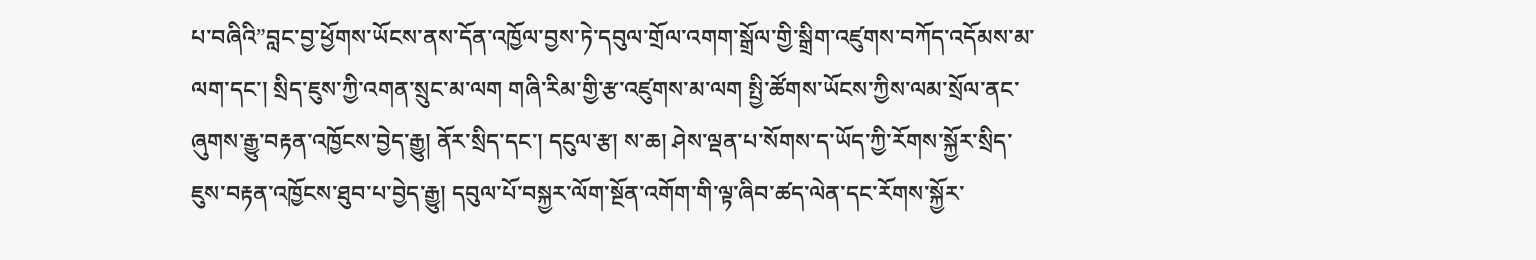པ་བཞིའི”བླང་བྱ་ཕྱོགས་ཡོངས་ནས་དོན་འཁྱོལ་བྱས་ཏེ་དབུལ་གྲོལ་འགག་སྒྲོལ་གྱི་སྒྲིག་འཛུགས་བཀོད་འདོམས་མ་ལག་དང་། སྲིད་ཇུས་ཀྱི་འགན་སྲུང་མ་ལག གཞི་རིམ་གྱི་རྩ་འཛུགས་མ་ལག སྤྱི་ཚོགས་ཡོངས་ཀྱིས་ལམ་སྲོལ་ནང་ཞུགས་རྒྱུ་བརྟན་འཁྱོངས་བྱེད་རྒྱུ། ནོར་སྲིད་དང་། དངུལ་རྩ། ས་ཆ། ཤེས་ལྡན་པ་སོགས་ད་ཡོད་ཀྱི་རོགས་སྐྱོར་སྲིད་ཇུས་བརྟན་འཁྱོངས་ཐུབ་པ་བྱེད་རྒྱུ། དབུལ་པོ་བསྐྱར་ལོག་སྔོན་འགོག་གི་ལྟ་ཞིབ་ཚད་ལེན་དང་རོགས་སྐྱོར་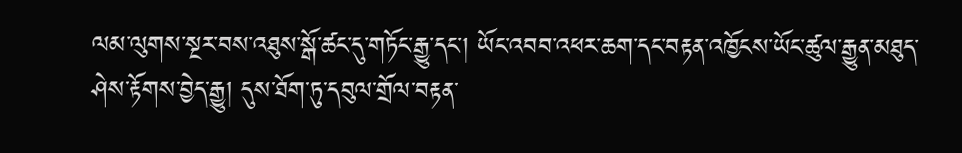ལམ་ལུགས་སྔར་བས་འཐུས་སྒོ་ཚང་དུ་གཏོང་རྒྱུ་དང་། ཡོང་འབབ་འཕར་ཆག་དང་བརྟན་འཁྱོངས་ཡོང་ཚུལ་རྒྱུན་མཐུད་ཤེས་རྟོགས་བྱེད་རྒྱུ། དུས་ཐོག་ཏུ་དབུལ་གྲོལ་བརྟན་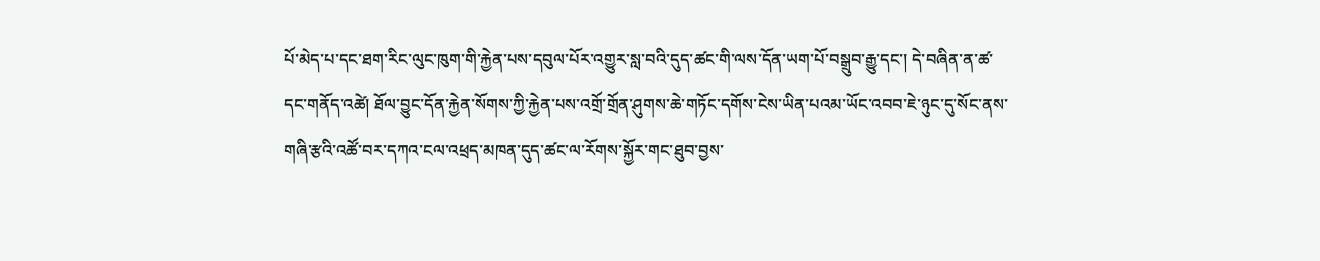པོ་མེད་པ་དང་ཐག་རིང་ལུང་ཁུག་གི་རྐྱེན་པས་དབུལ་པོར་འགྱུར་སླ་བའི་དུད་ཚང་གི་ལས་དོན་ཡག་པོ་བསྒྲུབ་རྒྱུ་དང་། དེ་བཞིན་ན་ཚ་དང་གནོད་འཚེ། ཐོལ་བྱུང་དོན་རྐྱེན་སོགས་ཀྱི་རྐྱེན་པས་འགྲོ་གྲོན་ཤུགས་ཆེ་གཏོང་དགོས་ངེས་ཡིན་པའམ་ཡོང་འབབ་ཇེ་ཉུང་དུ་སོང་ནས་གཞི་རྩའི་འཚོ་བར་དཀའ་ངལ་འཕྲད་མཁན་དུད་ཚང་ལ་རོགས་སྐྱོར་གང་ཐུབ་བྱས་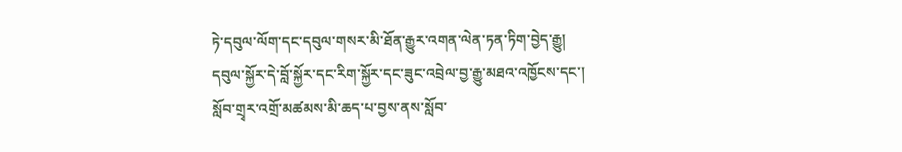ཏེ་དབུལ་ལོག་དང་དབུལ་གསར་མི་ཐོན་རྒྱུར་འགན་ལེན་ཏན་ཏིག་བྱེད་རྒྱུ། དབུལ་སྐྱོར་དེ་བློ་སྐྱོར་དང་རིག་སྐྱོར་དང་ཟུང་འབྲེལ་བྱ་རྒྱུ་མཐའ་འཁྱོངས་དང་། སློབ་གྲྭར་འགྲོ་མཚམས་མི་ཆད་པ་བྱས་ནས་སློབ་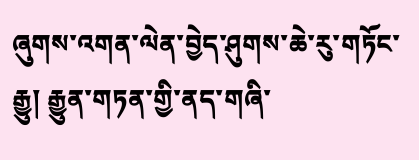ཞུགས་འགན་ལེན་བྱེད་ཤུགས་ཆེ་རུ་གཏོང་རྒྱུ། རྒྱུན་གཏན་གྱི་ནད་གཞི་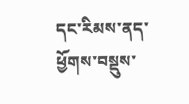དང་རིམས་ནད་ཕྱོགས་བསྡུས་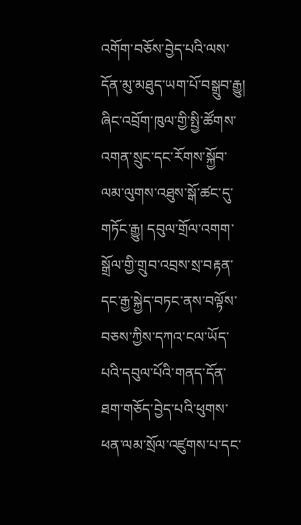འགོག་བཅོས་བྱེད་པའི་ལས་དོན་མུ་མཐུད་ཡག་པོ་བསྒྲུབ་རྒྱུ། ཞིང་འབྲོག་ཁུལ་གྱི་སྤྱི་ཚོགས་འགན་སྲུང་དང་རོགས་སྐྱོབ་ལམ་ལུགས་འཐུས་སྒོ་ཚང་དུ་གཏོང་རྒྱུ། དབུལ་གྲོལ་འགག་སྒྲོལ་གྱི་གྲུབ་འབྲས་སྲ་བརྟན་དང་རྒྱ་སྐྱེད་བཏང་ནས་བལྟོས་བཅས་ཀྱིས་དཀའ་ངལ་ཡོད་པའི་དབུལ་པོའི་གནད་དོན་ཐག་གཅོད་བྱེད་པའི་ཕུགས་ཕན་ལམ་སྲོལ་འཛུགས་པ་དང་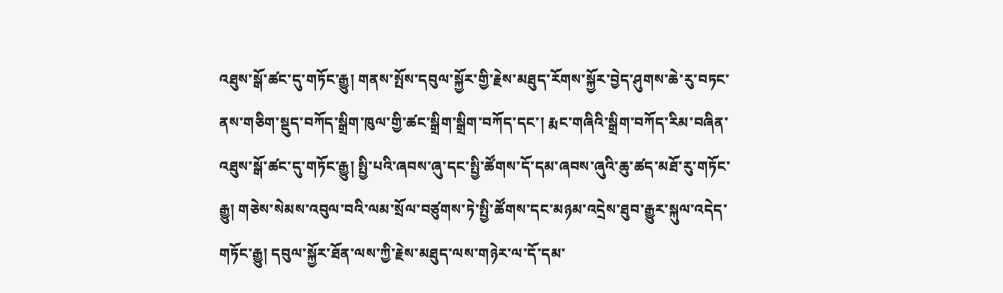འཐུས་སྒོ་ཚང་དུ་གཏོང་རྒྱུ། གནས་སྤོས་དབུལ་སྐྱོར་གྱི་རྗེས་མཐུད་རོགས་སྐྱོར་བྱེད་ཤུགས་ཆེ་རུ་བཏང་ནས་གཅིག་སྡུད་བཀོད་སྒྲིག་ཁུལ་གྱི་ཚང་སྒྲིག་སྒྲིག་བཀོད་དང་། རྨང་གཞིའི་སྒྲིག་བཀོད་རིམ་བཞིན་འཐུས་སྒོ་ཚང་དུ་གཏོང་རྒྱུ། སྤྱི་པའི་ཞབས་ཞུ་དང་སྤྱི་ཚོགས་དོ་དམ་ཞབས་ཞུའི་ཆུ་ཚད་མཐོ་རུ་གཏོང་རྒྱུ། གཅེས་སེམས་འབུལ་བའི་ལམ་སྲོལ་བཙུགས་ཏེ་སྤྱི་ཚོགས་དང་མཉམ་འདྲེས་ཐུབ་རྒྱུར་སྐུལ་འདེད་གཏོང་རྒྱུ། དབུལ་སྐྱོར་ཐོན་ལས་ཀྱི་རྗེས་མཐུད་ལས་གཉེར་ལ་དོ་དམ་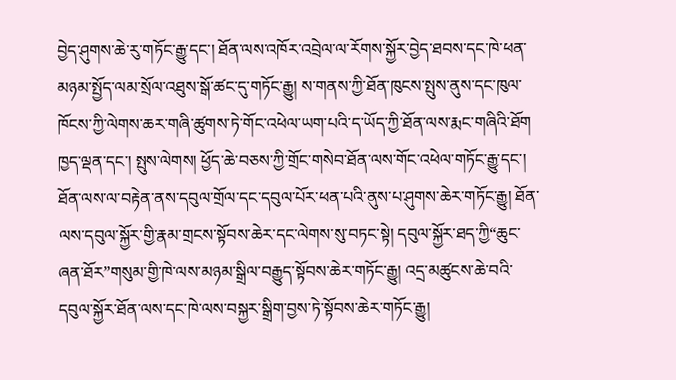བྱེད་ཤུགས་ཆེ་རུ་གཏོང་རྒྱུ་དང་། ཐོན་ལས་འཁོར་འབྲེལ་ལ་རོགས་སྐྱོར་བྱེད་ཐབས་དང་ཁེ་ཕན་མཉམ་སྤྱོད་ལམ་སྲོལ་འཐུས་སྒོ་ཚང་དུ་གཏོང་རྒྱུ། ས་གནས་ཀྱི་ཐོན་ཁུངས་སྤུས་ནུས་དང་ཁུལ་ཁོངས་ཀྱི་ལེགས་ཆར་གཞི་ཚུགས་ཏེ་གོང་འཕེལ་ཡག་པའི་ད་ཡོད་ཀྱི་ཐོན་ལས་རྨང་གཞིའི་ཐོག ཁྱད་ལྡན་དང་། སྤུས་ལེགས། ཕྱོད་ཆེ་བཅས་ཀྱི་གྲོང་གསེབ་ཐོན་ལས་གོང་འཕེལ་གཏོང་རྒྱུ་དང་། ཐོན་ལས་ལ་བརྟེན་ནས་དབུལ་གྲོལ་དང་དབུལ་པོར་ཕན་པའི་ནུས་པ་ཤུགས་ཆེར་གཏོང་རྒྱུ། ཐོན་ལས་དབུལ་སྐྱོར་གྱི་རྣམ་གྲངས་སྟོབས་ཆེར་དང་ལེགས་སུ་བཏང་སྟེ། དབུལ་སྐྱོར་ཐད་ཀྱི“ཆུང་ཞན་ཐོར”གསུམ་གྱི་ཁེ་ལས་མཉམ་སྒྲིལ་བརྒྱུད་སྟོབས་ཆེར་གཏོང་རྒྱུ། འདྲ་མཚུངས་ཆེ་བའི་དབུལ་སྐྱོར་ཐོན་ལས་དང་ཁེ་ལས་བསྐྱར་སྒྲིག་བྱས་ཏེ་སྟོབས་ཆེར་གཏོང་རྒྱུ།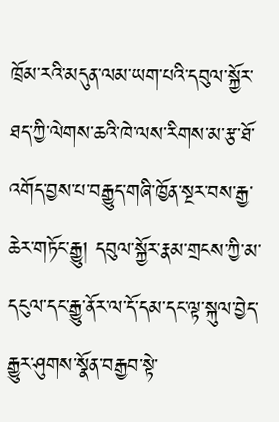ཁྲོམ་རའི་མདུན་ལམ་ཡག་པའི་དབུལ་སྐྱོར་ཐད་ཀྱི་ལེགས་ཆའི་ཁེ་ལས་རིགས་མ་རྩ་ཐོ་འགོད་བྱས་པ་བརྒྱུད་གཞི་ཁྱོན་སྔར་བས་རྒྱ་ཆེར་གཏོང་རྒྱུ། དབུལ་སྐྱོར་རྣམ་གྲངས་ཀྱི་མ་དངུལ་དང་རྒྱུ་ནོར་ལ་དོ་དམ་དང་ལྟ་སྐུལ་བྱེད་རྒྱུར་ཤུགས་སྣོན་བརྒྱབ་སྟེ་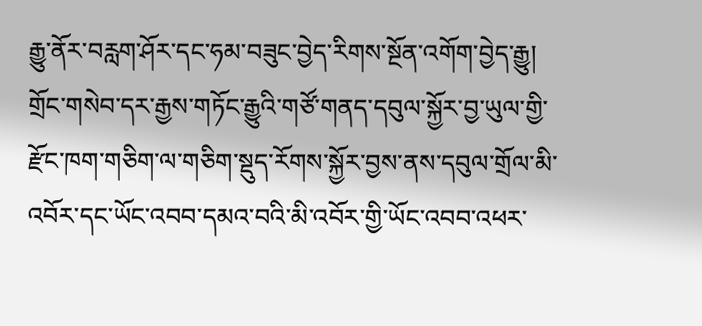རྒྱུ་ནོར་བརླག་ཤོར་དང་ཧམ་བཟུང་བྱེད་རིགས་སྔོན་འགོག་བྱེད་རྒྱུ། གྲོང་གསེབ་དར་རྒྱས་གཏོང་རྒྱུའི་གཙོ་གནད་དབུལ་སྐྱོར་བྱ་ཡུལ་གྱི་རྫོང་ཁག་གཅིག་ལ་གཅིག་སྡུད་རོགས་སྐྱོར་བྱས་ནས་དབུལ་གྲོལ་མི་འབོར་དང་ཡོང་འབབ་དམའ་བའི་མི་འབོར་གྱི་ཡོང་འབབ་འཕར་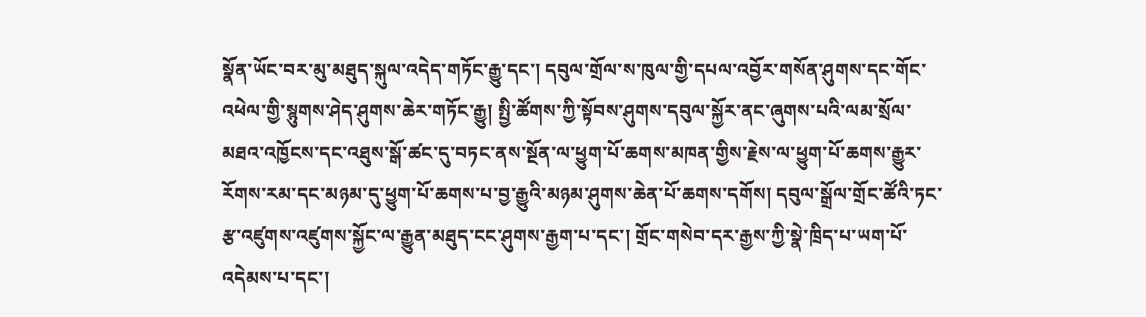སྣོན་ཡོང་བར་མུ་མཐུད་སྐུལ་འདེད་གཏོང་རྒྱུ་དང་། དབུལ་གྲོལ་ས་ཁུལ་གྱི་དཔལ་འབྱོར་གསོན་ཤུགས་དང་གོང་འཕེལ་གྱི་སྙུགས་ཤེད་ཤུགས་ཆེར་གཏོང་རྒྱུ། སྤྱི་ཚོགས་ཀྱི་སྟོབས་ཤུགས་དབུལ་སྐྱོར་ནང་ཞུགས་པའི་ལམ་སྲོལ་མཐའ་འཁྱོངས་དང་འཐུས་སྒོ་ཚང་དུ་བཏང་ནས་སྔོན་ལ་ཕྱུག་པོ་ཆགས་མཁན་གྱིས་རྗེས་ལ་ཕྱུག་པོ་ཆགས་རྒྱུར་རོགས་རམ་དང་མཉམ་དུ་ཕྱུག་པོ་ཆགས་པ་བྱ་རྒྱུའི་མཉམ་ཤུགས་ཆེན་པོ་ཆགས་དགོས། དབུལ་སྒྲོལ་གྲོང་ཚོའི་ཏང་རྩ་འཛུགས་འཛུགས་སྐྱོང་ལ་རྒྱུན་མཐུད་ངང་ཤུགས་རྒྱག་པ་དང་། གྲོང་གསེབ་དར་རྒྱས་ཀྱི་སྣེ་ཁྲིད་པ་ཡག་པོ་འདེམས་པ་དང་།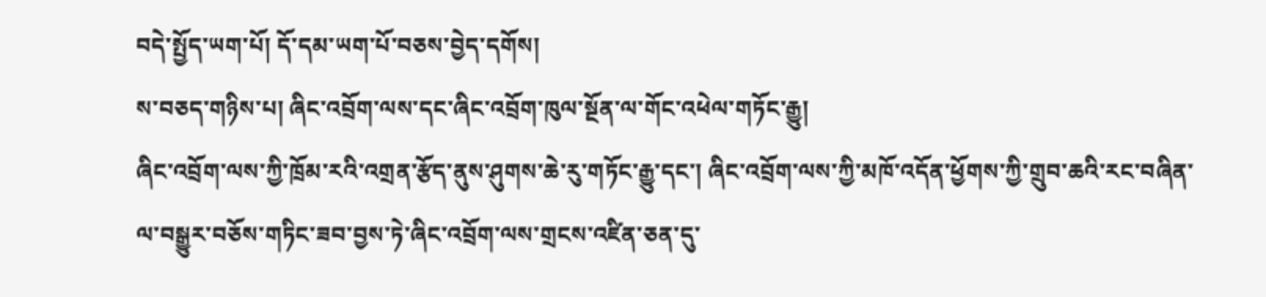བདེ་སྤྱོད་ཡག་པོ། དོ་དམ་ཡག་པོ་བཅས་བྱེད་དགོས།
ས་བཅད་གཉིས་པ། ཞིང་འབྲོག་ལས་དང་ཞིང་འབྲོག་ཁུལ་སྔོན་ལ་གོང་འཕེལ་གཏོང་རྒྱུ།
ཞིང་འབྲོག་ལས་ཀྱི་ཁྲོམ་རའི་འགྲན་རྩོད་ནུས་ཤུགས་ཆེ་རུ་གཏོང་རྒྱུ་དང་། ཞིང་འབྲོག་ལས་ཀྱི་མཁོ་འདོན་ཕྱོགས་ཀྱི་གྲུབ་ཆའི་རང་བཞིན་ལ་བསྒྱུར་བཅོས་གཏིང་ཟབ་བྱས་ཏེ་ཞིང་འབྲོག་ལས་གྲངས་འཛིན་ཅན་དུ་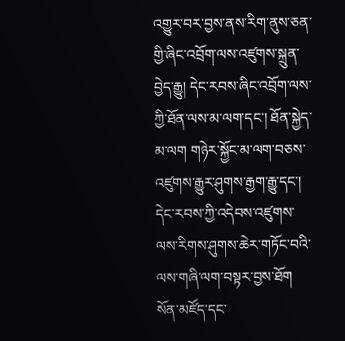འགྱུར་བར་བྱས་ནས་རིག་ནུས་ཅན་གྱི་ཞིང་འབྲོག་ལས་འཛུགས་སྐྲུན་བྱེད་རྒྱུ། དེང་རབས་ཞིང་འབྲོག་ལས་ཀྱི་ཐོན་ལས་མ་ལག་དང་། ཐོན་སྐྱེད་མ་ལག གཉེར་སྐྱོང་མ་ལག་བཅས་འཛུགས་རྒྱུར་ཤུགས་རྒྱག་རྒྱུ་དང་། དེང་རབས་ཀྱི་འདེབས་འཛུགས་ལས་རིགས་ཤུགས་ཆེར་གཏོང་བའི་ལས་གཞི་ལག་བསྟར་བྱས་ཐོག སོན་མཛོད་དང་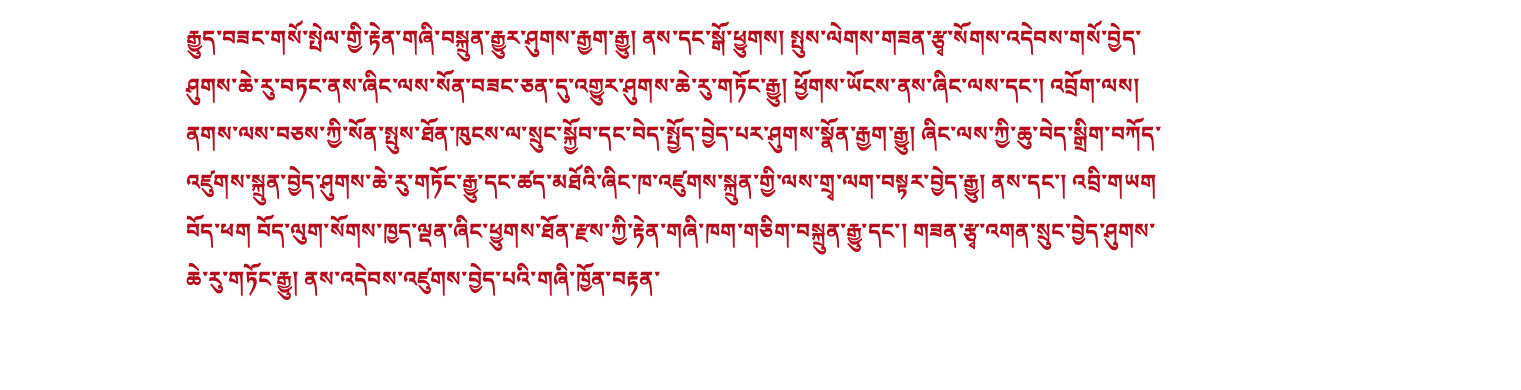རྒྱུད་བཟང་གསོ་སྤེལ་གྱི་རྟེན་གཞི་བསྐྲུན་རྒྱུར་ཤུགས་རྒྱག་རྒྱུ། ནས་དང་སྒོ་ཕྱུགས། སྤུས་ལེགས་གཟན་རྩྭ་སོགས་འདེབས་གསོ་བྱེད་ཤུགས་ཆེ་རུ་བཏང་ནས་ཞིང་ལས་སོན་བཟང་ཅན་དུ་འགྱུར་ཤུགས་ཆེ་རུ་གཏོང་རྒྱུ། ཕྱོགས་ཡོངས་ནས་ཞིང་ལས་དང་། འབྲོག་ལས། ནགས་ལས་བཅས་ཀྱི་སོན་སྤུས་ཐོན་ཁུངས་ལ་སྲུང་སྐྱོབ་དང་བེད་སྤྱོད་བྱེད་པར་ཤུགས་སྣོན་རྒྱག་རྒྱུ། ཞིང་ལས་ཀྱི་ཆུ་བེད་སྒྲིག་བཀོད་འཛུགས་སྐྲུན་བྱེད་ཤུགས་ཆེ་རུ་གཏོང་རྒྱུ་དང་ཚད་མཐོའི་ཞིང་ཁ་འཛུགས་སྐྲུན་གྱི་ལས་གྲྭ་ལག་བསྟར་བྱེད་རྒྱུ། ནས་དང་། འབྲི་གཡག བོད་ཕག བོད་ལུག་སོགས་ཁྱད་ལྡན་ཞིང་ཕྱུགས་ཐོན་རྫས་ཀྱི་རྟེན་གཞི་ཁག་གཅིག་བསྐྲུན་རྒྱུ་དང་། གཟན་རྩྭ་འགན་སྲུང་བྱེད་ཤུགས་ཆེ་རུ་གཏོང་རྒྱུ། ནས་འདེབས་འཛུགས་བྱེད་པའི་གཞི་ཁྱོན་བརྟན་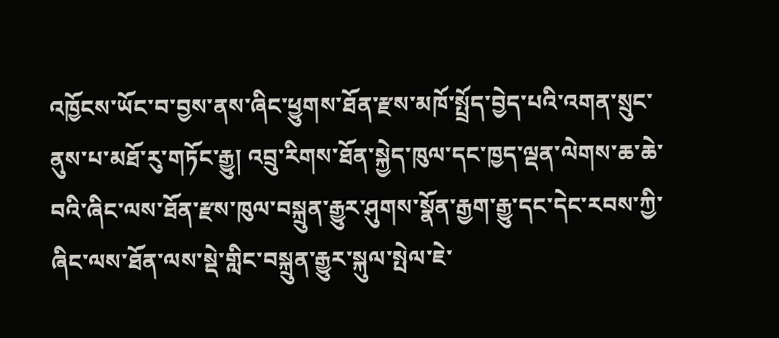འཁྱོངས་ཡོང་བ་བྱས་ནས་ཞིང་ཕྱུགས་ཐོན་རྫས་མཁོ་སྤྲོད་བྱེད་པའི་འགན་སྲུང་ནུས་པ་མཐོ་རུ་གཏོང་རྒྱུ། འབྲུ་རིགས་ཐོན་སྐྱེད་ཁུལ་དང་ཁྱད་ལྡན་ལེགས་ཆ་ཆེ་བའི་ཞིང་ལས་ཐོན་རྫས་ཁུལ་བསྐྲུན་རྒྱུར་ཤུགས་སྣོན་རྒྱག་རྒྱུ་དང་དེང་རབས་ཀྱི་ཞིང་ལས་ཐོན་ལས་སྡེ་གླིང་བསྐྲུན་རྒྱུར་སྐུལ་སྤེལ་ཇེ་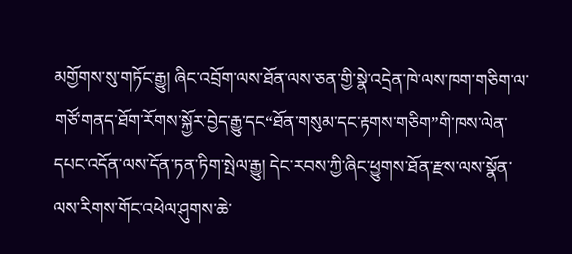མགྱོགས་སུ་གཏོང་རྒྱུ། ཞིང་འབྲོག་ལས་ཐོན་ལས་ཅན་གྱི་སྣེ་འདྲེན་ཁེ་ལས་ཁག་གཅིག་ལ་གཙོ་གནད་ཐོག་རོགས་སྐྱོར་བྱེད་རྒྱུ་དང“ཐོན་གསུམ་དང་རྟགས་གཅིག”གི་ཁས་ལེན་དཔང་འདོན་ལས་དོན་ཏན་ཏིག་སྤེལ་རྒྱུ། དེང་རབས་ཀྱི་ཞིང་ཕྱུགས་ཐོན་རྫས་ལས་སྣོན་ལས་རིགས་གོང་འཕེལ་ཤུགས་ཆེ་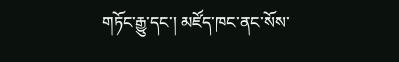གཏོང་རྒྱུ་དང་། མཛོད་ཁང་ནང་སོས་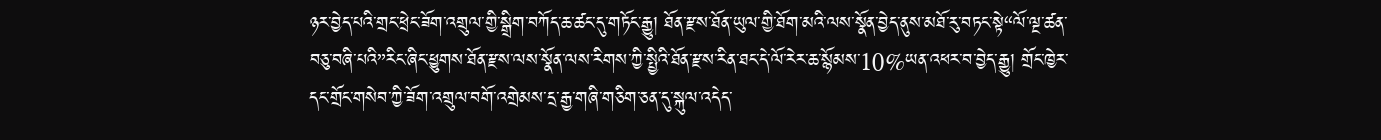ཉར་བྱེད་པའི་གྲང་ཕྲེང་ཟོག་འགྲུལ་གྱི་སྒྲིག་བཀོད་ཆ་ཚང་དུ་གཏོང་རྒྱུ། ཐོན་རྫས་ཐོན་ཡུལ་གྱི་ཐོག་མའི་ལས་སྣོན་བྱེད་ནུས་མཐོ་རུ་བཏང་སྟེ“ལོ་ལྔ་ཚན་བཅུ་བཞི་པའི”རིང་ཞིང་ཕྱུགས་ཐོན་རྫས་ལས་སྣོན་ལས་རིགས་ཀྱི་སྤྱིའི་ཐོན་རྫས་རིན་ཐང་དེ་ལོ་རེར་ཆ་སྙོམས་10%ཡན་འཕར་བ་བྱེད་རྒྱུ། གྲོང་ཁྱེར་དང་གྲོང་གསེབ་ཀྱི་ཟོག་འགྲུལ་བགོ་འགྲེམས་དྲ་རྒྱ་གཞི་གཅིག་ཅན་དུ་སྐུལ་འདེད་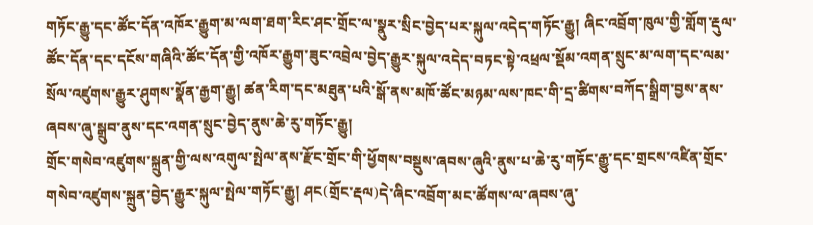གཏོང་རྒྱུ་དང་ཚོང་དོན་འཁོར་རྒྱུག་མ་ལག་ཐག་རིང་ཤང་གྲོང་ལ་སྣུར་སྲིང་བྱེད་པར་སྐུལ་འདེད་གཏོང་རྒྱུ། ཞིང་འབྲོག་ཁུལ་གྱི་གློག་རྡུལ་ཚོང་དོན་དང་དངོས་གཞིའི་ཚོང་དོན་གྱི་འཁོར་རྒྱུག་ཟུང་འབྲེལ་བྱེད་རྒྱུར་སྐུལ་འདེད་བཏང་སྟེ་འཕྲལ་སྡོམ་འགན་སྲུང་མ་ལག་དང་ལམ་སྲོལ་འཛུགས་རྒྱུར་ཤུགས་སྣོན་རྒྱག་རྒྱུ། ཚན་རིག་དང་མཐུན་པའི་སྒོ་ནས་མཁོ་ཚོང་མཉམ་ལས་ཁང་གི་དྲ་ཚིགས་བཀོད་སྒྲིག་བྱས་ནས་ཞབས་ཞུ་སྒྲུབ་ནུས་དང་འགན་སྲུང་བྱེད་ནུས་ཆེ་རུ་གཏོང་རྒྱུ།
གྲོང་གསེབ་འཛུགས་སྐྲུན་གྱི་ལས་འགུལ་སྤེལ་ནས་རྫོང་གྲོང་གི་ཕྱོགས་བསྡུས་ཞབས་ཞུའི་ནུས་པ་ཆེ་རུ་གཏོང་རྒྱུ་དང་གྲངས་འཛིན་གྲོང་གསེབ་འཛུགས་སྐྲུན་བྱེད་རྒྱུར་སྐུལ་སྤེལ་གཏོང་རྒྱུ། ཤང(གྲོང་རྡལ)དེ་ཞིང་འབྲོག་མང་ཚོགས་ལ་ཞབས་ཞུ་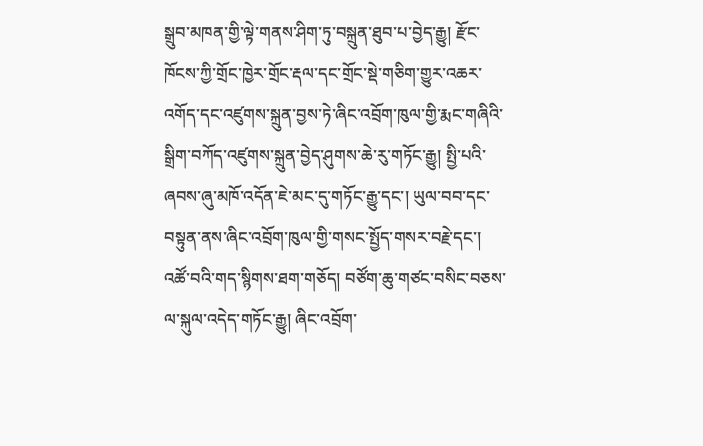སྒྲུབ་མཁན་གྱི་ལྟེ་གནས་ཤིག་ཏུ་བསྐྲུན་ཐུབ་པ་བྱེད་རྒྱུ། རྫོང་ཁོངས་ཀྱི་གྲོང་ཁྱེར་གྲོང་རྡལ་དང་གྲོང་སྡེ་གཅིག་གྱུར་འཆར་འགོད་དང་འཛུགས་སྐྲུན་བྱས་ཏེ་ཞིང་འབྲོག་ཁུལ་གྱི་རྨང་གཞིའི་སྒྲིག་བཀོད་འཛུགས་སྐྲུན་བྱེད་ཤུགས་ཆེ་རུ་གཏོང་རྒྱུ། སྤྱི་པའི་ཞབས་ཞུ་མཁོ་འདོན་ཇེ་མང་དུ་གཏོང་རྒྱུ་དང་། ཡུལ་བབ་དང་བསྟུན་ནས་ཞིང་འབྲོག་ཁུལ་གྱི་གསང་སྤྱོད་གསར་བརྗེ་དང་། འཚོ་བའི་གད་སྙིགས་ཐག་གཅོད། བཙོག་ཆུ་གཙང་བསིང་བཅས་ལ་སྐུལ་འདེད་གཏོང་རྒྱུ། ཞིང་འབྲོག་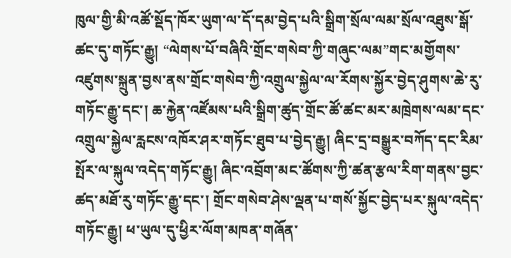ཁུལ་གྱི་མི་འཚོ་སྡོད་ཁོར་ཡུག་ལ་དོ་དམ་བྱེད་པའི་སྒྲིག་སྲོལ་ལམ་སྲོལ་འཐུས་སྒོ་ཚང་དུ་གཏོང་རྒྱུ། “ལེགས་པོ་བཞིའི་གྲོང་གསེབ་ཀྱི་གཞུང་ལམ”གང་མགྱོགས་འཛུགས་སྐྲུན་བྱས་ནས་གྲོང་གསེབ་ཀྱི་འགྲུལ་སྐྱེལ་ལ་རོགས་སྐྱོར་བྱེད་ཤུགས་ཆེ་རུ་གཏོང་རྒྱུ་དང་། ཆ་རྐྱེན་འཛོམས་པའི་སྒྲིག་ཚུད་གྲོང་ཚོ་ཚང་མར་མཁྲེགས་ལམ་དང་འགྲུལ་སྐྱེལ་རླངས་འཁོར་ཤར་གཏོང་ཐུབ་པ་བྱེད་རྒྱུ། ཞིང་དྲ་བསྒྱུར་བཀོད་དང་རིམ་སྤོར་ལ་སྐུལ་འདེད་གཏོང་རྒྱུ། ཞིང་འབྲོག་མང་ཚོགས་ཀྱི་ཚན་རྩལ་རིག་གནས་བྱང་ཚད་མཐོ་རུ་གཏོང་རྒྱུ་དང་། གྲོང་གསེབ་ཤེས་ལྡན་པ་གསོ་སྐྱོང་བྱེད་པར་སྐུལ་འདེད་གཏོང་རྒྱུ། ཕ་ཡུལ་དུ་ཕྱིར་ལོག་མཁན་གཞོན་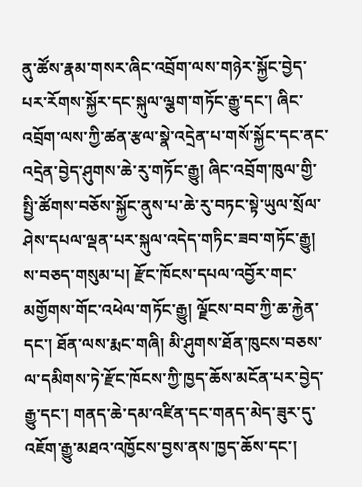ནུ་ཚོས་རྣམ་གསར་ཞིང་འབྲོག་ལས་གཉེར་སྐྱོང་བྱེད་པར་རོགས་སྐྱོར་དང་སྐུལ་ལྕག་གཏོང་རྒྱུ་དང་། ཞིང་འབྲོག་ལས་ཀྱི་ཚན་རྩལ་སྣེ་འདྲེན་པ་གསོ་སྐྱོང་དང་ནང་འདྲེན་བྱེད་ཤུགས་ཆེ་རུ་གཏོང་རྒྱུ། ཞིང་འབྲོག་ཁུལ་གྱི་སྤྱི་ཚོགས་བཅོས་སྐྱོང་ནུས་པ་ཆེ་རུ་བཏང་སྟེ་ཡུལ་སྲོལ་ཤེས་དཔལ་ལྡན་པར་སྐུལ་འདེད་གཏིང་ཟབ་གཏོང་རྒྱུ།
ས་བཅད་གསུམ་པ། རྫོང་ཁོངས་དཔལ་འབྱོར་གང་མགྱོགས་གོང་འཕེལ་གཏོང་རྒྱུ། ལྗོངས་བབ་ཀྱི་ཆ་རྐྱེན་དང་། ཐོན་ལས་རྨང་གཞི། མི་ཤུགས་ཐོན་ཁུངས་བཅས་ལ་དམིགས་ཏེ་རྫོང་ཁོངས་ཀྱི་ཁྱད་ཆོས་མངོན་པར་བྱེད་རྒྱུ་དང་། གནད་ཆེ་དམ་འཛིན་དང་གནད་མེད་ཟུར་དུ་འཇོག་རྒྱུ་མཐའ་འཁྱོངས་བྱས་ནས་ཁྱད་ཆོས་དང་།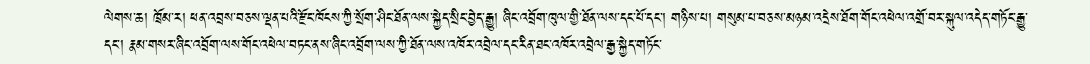ལེགས་ཆ། ཁྲོམ་ར། ཕན་འབྲས་བཅས་ལྡན་པའི་རྫོང་ཁོངས་ཀྱི་སྲོག་ཤིང་ཐོན་ལས་སྐྱེད་སྲིང་བྱེད་རྒྱུ། ཞིང་འབྲོག་ཁུལ་གྱི་ཐོན་ལས་དང་པོ་དང་། གཉིས་པ། གསུམ་པ་བཅས་མཉམ་འདྲེས་ཐོག་གོང་འཕེལ་འགྲོ་བར་སྐུལ་འདེད་གཏོང་རྒྱུ་དང་། རྣམ་གསར་ཞིང་འབྲོག་ལས་གོང་འཕེལ་བཏང་ནས་ཞིང་འབྲོག་ལས་ཀྱི་ཐོན་ལས་འཁོར་འབྲེལ་དང་རིན་ཐང་འཁོར་འབྲེལ་རྒྱ་སྐྱེད་གཏོང་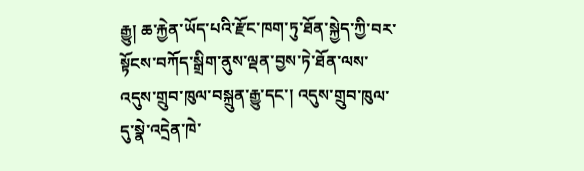རྒྱུ། ཆ་རྐྱེན་ཡོད་པའི་རྫོང་ཁག་ཏུ་ཐོན་སྐྱེད་ཀྱི་བར་སྟོངས་བཀོད་སྒྲིག་ནུས་ལྡན་བྱས་ཏེ་ཐོན་ལས་འདུས་གྲུབ་ཁུལ་བསྐྲུན་རྒྱུ་དང་། འདུས་གྲུབ་ཁུལ་དུ་སྣེ་འདྲེན་ཁེ་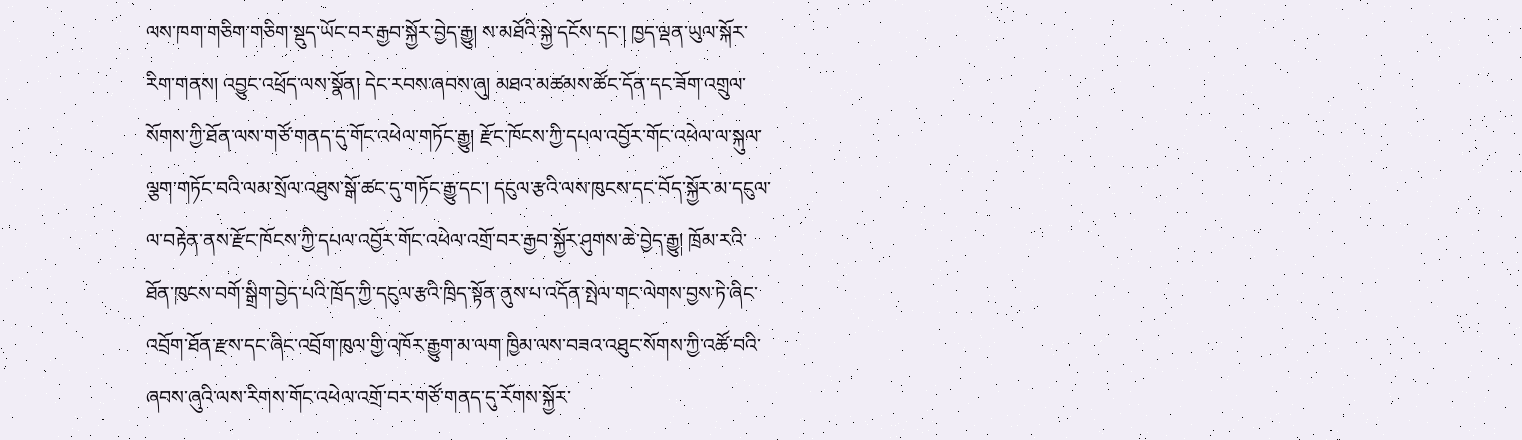ལས་ཁག་གཅིག་གཅིག་སྡུད་ཡོང་བར་རྒྱབ་སྐྱོར་བྱེད་རྒྱུ། ས་མཐོའི་སྐྱེ་དངོས་དང་། ཁྱད་ལྡན་ཡུལ་སྐོར་རིག་གནས། འབྱུང་འཕྲོད་ལས་སྣོན། དེང་རབས་ཞབས་ཞུ། མཐའ་མཚམས་ཚོང་དོན་དང་ཟོག་འགྲུལ་སོགས་ཀྱི་ཐོན་ལས་གཙོ་གནད་དུ་གོང་འཕེལ་གཏོང་རྒྱུ། རྫོང་ཁོངས་ཀྱི་དཔལ་འབྱོར་གོང་འཕེལ་ལ་སྐུལ་ལྕག་གཏོང་བའི་ལམ་སྲོལ་འཐུས་སྒོ་ཚང་དུ་གཏོང་རྒྱུ་དང་། དངུལ་རྩའི་ལས་ཁུངས་དང་བོད་སྐྱོར་མ་དངུལ་ལ་བརྟེན་ནས་རྫོང་ཁོངས་ཀྱི་དཔལ་འབྱོར་གོང་འཕེལ་འགྲོ་བར་རྒྱབ་སྐྱོར་ཤུགས་ཆེ་བྱེད་རྒྱུ། ཁྲོམ་རའི་ཐོན་ཁུངས་བགོ་སྒྲིག་བྱེད་པའི་ཁྲོད་ཀྱི་དངུལ་རྩའི་ཁྲིད་སྟོན་ནུས་པ་འདོན་སྤེལ་གང་ལེགས་བྱས་ཏེ་ཞིང་འབྲོག་ཐོན་རྫས་དང་ཞིང་འབྲོག་ཁུལ་གྱི་འཁོར་རྒྱུག་མ་ལག ཁྱིམ་ལས་བཟའ་འཐུང་སོགས་ཀྱི་འཚོ་བའི་ཞབས་ཞུའི་ལས་རིགས་གོང་འཕེལ་འགྲོ་བར་གཙོ་གནད་དུ་རོགས་སྐྱོར་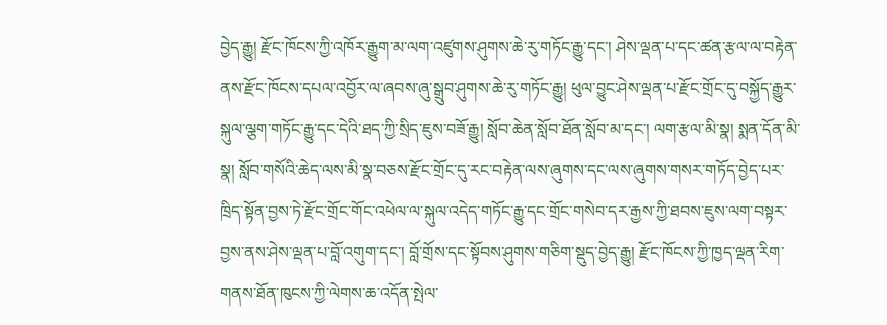བྱེད་རྒྱུ། རྫོང་ཁོངས་ཀྱི་འཁོར་རྒྱུག་མ་ལག་འཛུགས་ཤུགས་ཆེ་རུ་གཏོང་རྒྱུ་དང་། ཤེས་ལྡན་པ་དང་ཚན་རྩལ་ལ་བརྟེན་ནས་རྫོང་ཁོངས་དཔལ་འབྱོར་ལ་ཞབས་ཞུ་སྒྲུབ་ཤུགས་ཆེ་རུ་གཏོང་རྒྱུ། ཕུལ་བྱུང་ཤེས་ལྡན་པ་རྫོང་གྲོང་དུ་བསྐྱོད་རྒྱུར་སྐུལ་ལྕག་གཏོང་རྒྱུ་དང་དེའི་ཐད་ཀྱི་སྲིད་ཇུས་བཟོ་རྒྱུ། སློབ་ཆེན་སློབ་ཐོན་སློབ་མ་དང་། ལག་རྩལ་མི་སྣ། སྨན་དོན་མི་སྣ། སློབ་གསོའི་ཆེད་ལས་མི་སྣ་བཅས་རྫོང་གྲོང་དུ་རང་བརྟེན་ལས་ཞུགས་དང་ལས་ཞུགས་གསར་གཏོད་བྱེད་པར་ཁྲིད་སྟོན་བྱས་ཏེ་རྫོང་གྲོང་གོང་འཕེལ་ལ་སྐུལ་འདེད་གཏོང་རྒྱུ་དང་གྲོང་གསེབ་དར་རྒྱས་ཀྱི་ཐབས་ཇུས་ལག་བསྟར་བྱས་ནས་ཤེས་ལྡན་པ་བློ་འགུག་དང་། བློ་གྲོས་དང་སྟོབས་ཤུགས་གཅིག་སྡུད་བྱེད་རྒྱུ། རྫོང་ཁོངས་ཀྱི་ཁྱད་ལྡན་རིག་གནས་ཐོན་ཁུངས་ཀྱི་ལེགས་ཆ་འདོན་སྤེལ་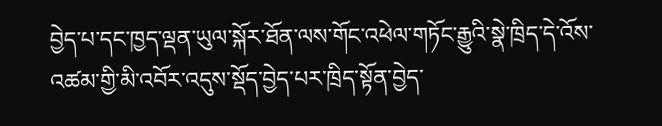བྱེད་པ་དང་ཁྱད་ལྡན་ཡུལ་སྐོར་ཐོན་ལས་གོང་འཕེལ་གཏོང་རྒྱུའི་སྣེ་ཁྲིད་དེ་འོས་འཚམ་གྱི་མི་འབོར་འདུས་སྡོད་བྱེད་པར་ཁྲིད་སྟོན་བྱེད་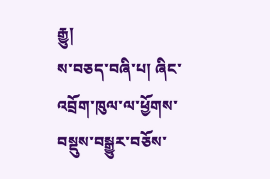རྒྱུ།
ས་བཅད་བཞི་པ། ཞིང་འབྲོག་ཁུལ་ལ་ཕྱོགས་བསྡུས་བསྒྱུར་བཅོས་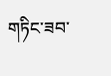གཏིང་ཟབ་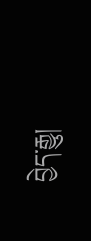བྱེད་རྒྱུ།